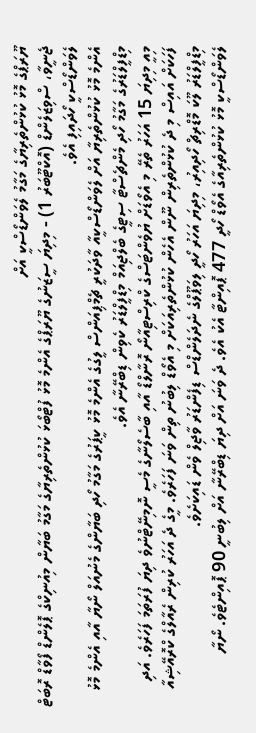ޔޫރަޕްގެ މޮޅު ކުޅުންތެރިޔާގެ މަގާމު ލެވަންޑޯސްކީ އަށް
ޖެނީވާ، ސްވިޒަލެންޑް (އޮކްޓޫބަރު 1) - މިދިޔަ ސީޒަނުގެ ޔޫރަޕްގެ އެންމެ މޮޅު ފުޓްބޯޅަ ކުޅުންތެރިޔާގެ މަގާމު ބަޔާން މިއުނިކްގެ ޕޮލެންޑް ފޯވާޑް ރޮބަޓް ލެވަންޑޯސްކީ ހޯދައިފި އެވެ.
އެންމެ މޮޅު ކުޅުންތެރިޔާ އަށް ލެވަންޑޯސްކީއާ ވާދަކުރީ ޗެމްޕިއަންސް ލީގުގެ އެންމެ މޮޅު ކީޕަރުގެ މަގާމު ހޯދި ބަޔާންގެ މެނުއަލް ނޯޔާ އާއި އެންމެ މޮޅު މިޑްފީލްޑަރުގެ މަގާމު ހޯދި މެންޗެސްޓާ ސިޓީގެ ބެލްޖިއަމް މިޑްފީލްޑަރު ކެވިން ޑިބްރޭނާ އެވެ.
މިއީ މިދިޔަ 15 އަހަރު ތެރޭ މި އެވޯޑަށް ޔުވެންޓަސްގެ ކްރިސްޓިއާނޯ ރޮނާލްޑޯ އާއި ބާސެލޯނާގެ މެސީ ނޮމިނޭޓްނުވެ ދިޔަ ފުރަތަމަ ފަހަރެވެ. އަދި ފަހަކަށް އައިސް މި ދެ ކުޅުންތެރިން ނޫން އެހެން ކުޅުންތެރިއަކަށް މި އެވޯޑް ލިބުނު ތިން ވަނަ ފަހަރެވެ. މީގެ ދެ އަހަރު ކުރިން ރެއާލްގެ ކްރޮއޭޝިއާ މިޑްފީލްޑަރު ލޫކަ މޮޑްރިޗް ހޯދިއިރު، މިދިޔަ އަހަރު ހޯދީ ލިވަޕޫލްގެ ނެދަލެންޑްސް ޑިފެންޑަރު ވާޖިލް ވެން ޑައިކަށެވެ.
ލެވަންޑޯސްކީ މޮޅު ކުޅުންތެރިއާގެ އެވޯޑް ހޯދީ 477 ޕޮއިންޓާ އެކު އެވެ. ދެ ވަނަ އަށް ދިޔަ ޑިބްރޭނާ އަށް ލިބުނީ 90 ޕޮއިންޓެވެ. ނޯޔާ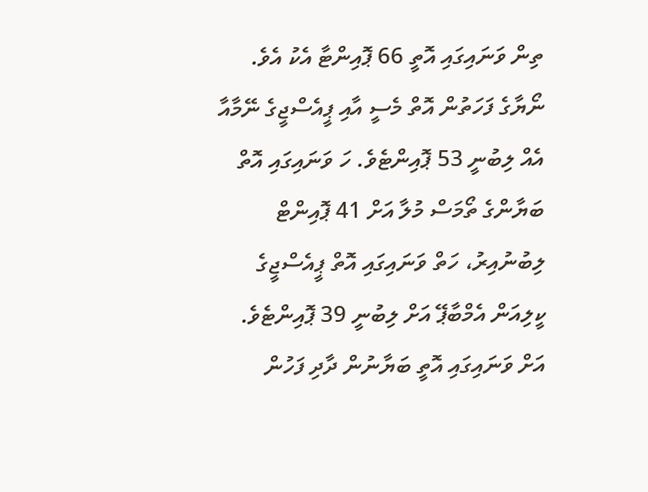ތިން ވަނައިގައި އޮތީ 66 ޕޮއިންޓާ އެކު އެވެ. ނޯޔާގެ ފަހަތުން އޮތް މެސީ އާއި ޕީއެސްޖީގެ ނޭމާއާ އެއް ލިބުނީ 53 ޕޮއިންޓެވެ. ހަ ވަނައިގައި އޮތް ބަޔާންގެ ތޯމަސް މުލާ އަށް 41 ޕޮއިންޓް ލިބުނުއިރު، ހަތް ވަނައިގައި އޮތް ޕީއެސްޖީގެ ކީލިއަން އެމްބާޕޭ އަށް ލިބުނީ 39 ޕޮއިންޓެވެ. އަށް ވަނައިގައި އޮތީ ބަޔާނުން ދާދި ފަހުން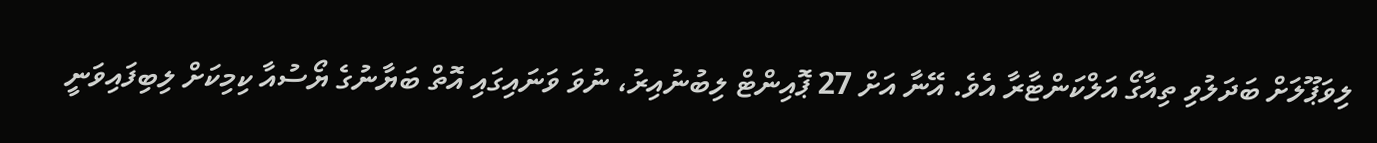ލިވަޕޫލަށް ބަދަލުވި ތިއާގޯ އަލްކަންޓާރާ އެވެ. އޭނާ އަށް 27 ޕޮއިންޓް ލިބުނުއިރު، ނުވަ ވަނައިގައި އޮތް ބަޔާނުގެ ޔޯސުއާ ކިމިކަށް ލިބިފައިވަނީ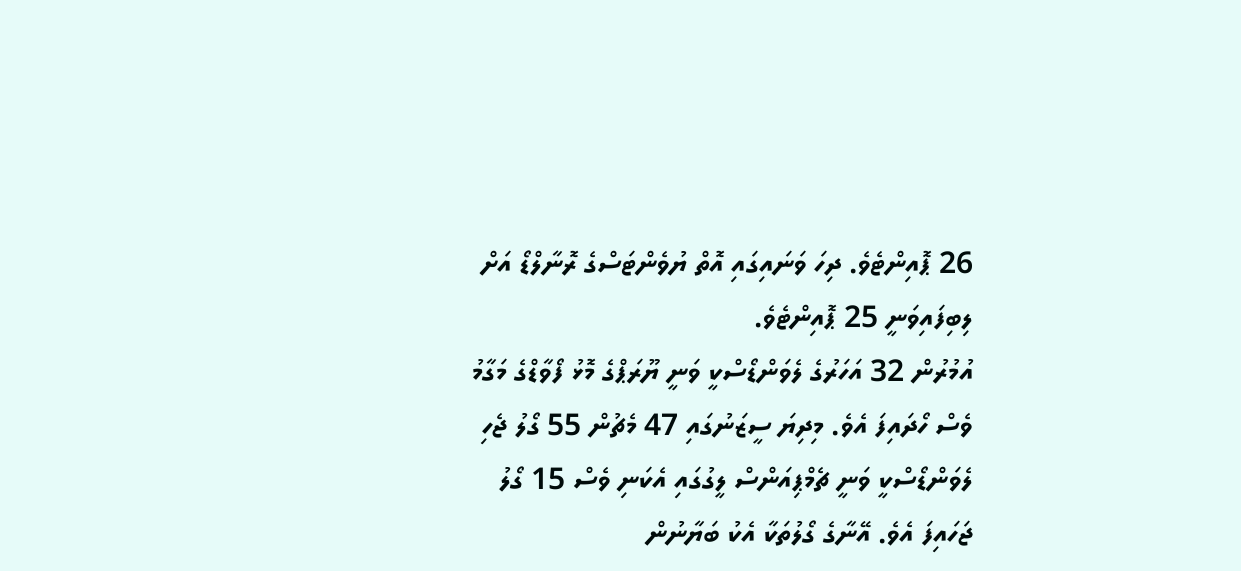26 ޕޮއިންޓެވެ. ދިހަ ވަނައިގައި އޮތް ޔުވެންޓަސްގެ ރޮނާލްޑޯ އަށް ލިބިފައިވަނީ 25 ޕޮއިންޓެވެ.
އުމުރުން 32 އަހަރުގެ ލެވަންޑޯސްކީ ވަނީ ޔޫރަޕްގެ މޮޅު ފޯވާޑްގެ މަގާމު ވެސް ހޯދައިފަ އެވެ. މިދިޔަ ސީޒަނުގައި 47 މެޗުން 55 ގޯލު ޖެހި ލެވަންޑޯސްކީ ވަނީ ޗެމްޕިއަންސް ލީގުގައި އެކަނި ވެސް 15 ގޯލު ޖަހައިފަ އެވެ. އޭނާގެ ގޯލުތަކާ އެކު ބަޔާނުން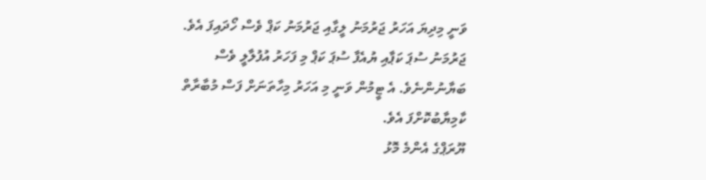ވަނީ މިދިޔަ އަހަރު ޖަރުމަނު ލީގާއި ޖަރުމަނު ކަޕް ވެސް ހޯދައިފަ އެވެ. ޖަރުމަނު ސުޕަ ކަޕާއި ޔުއެފާ ސުޕަ ކަޕް މި ފަހަރު އުފުލާލީ ވެސް ބަޔާނުންނެވެ. އެ ޓީމުން ވަނީ މި އަހަރު މިހާތަނަށް ފަސް މުބާރާތް ކާމިޔާބުކޮށްފަ އެވެ.
ޔޫރަޕްގެ އެންމެ މޮޅު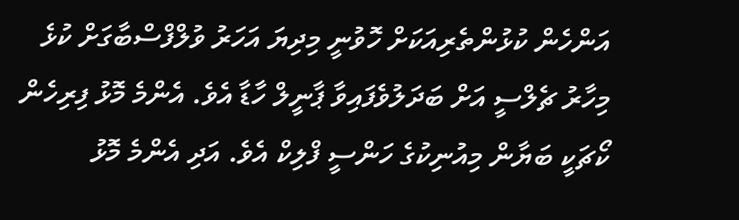އަންހެން ކުޅުންތެރިއަކަށް ހޮވުނީ މިދިޔަ އަހަރު ވުލްފްސްބާގަށް ކުޅެ މިހާރު ޗެލްސީ އަށް ބަދަލުވެފައިވާ ޕާނީލް ހާޑާ އެވެ. އެންމެ މޮޅު ފިރިހެން ކޯޗަކީ ބަޔާން މިއުނިކުގެ ހަންސީ ފްލިކް އެވެ. އަދި އެންމެ މޮޅު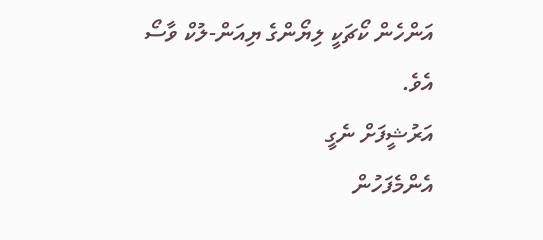އަންހެން ކޯޗަކީ ލިޔޯންގެ ޔިއަން-ލުކް ވާސޯ އެވެ.
އަރުޝީފަށް ނެގީ
އެންމެފަހުން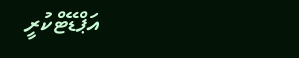އަޕްޑޭޓްކުރީ